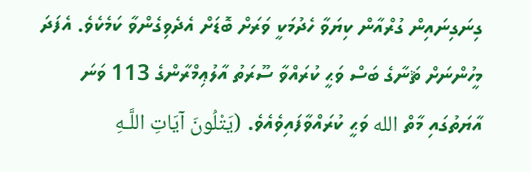ގިނަގިނައިން ގުރްއާން ކިޔަވާ ހެދުމަކީ ވަރަށް ބޮޑަށް އެދެވިގެންވާ ކަމެކެވެ. އެފަދަ މީހުންނަށް ޘަނާގެ ބަސް ވަޙީ ކުރައްވާ ސޫރަތު އާލުޢިމްރާންގެ 113 ވަނަ އާޔަތުގައި މާތް الله ވަޙީ ކުރައްވާފައިވެއެވެ. (يَتْلُونَ آيَاتِ اللَّـهِ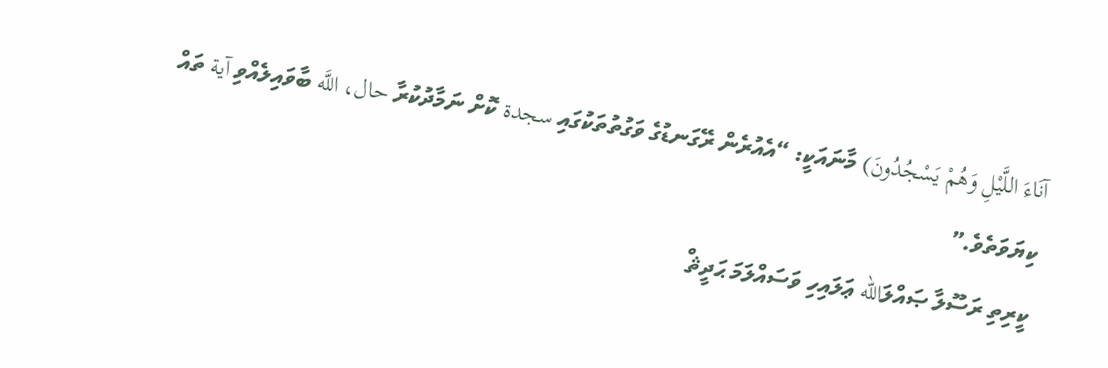آنَاءَ اللَّيْلِ وَهُمْ يَسْجُدُونَ) މާނައަކީ: “އެއުރެން ރޭގަނޑުގެ ވަގުތުތަކުގައި سجدة ކޮށް ނަމާދުކުރާ حال، اللَّه ބާވައިލެއްވި آية ތައް ކިޔަވަތެވެ.”
ކީރިތި ރަސޫލާ ޞައްލަالله ޢަލައިހި ވަސައްލަމަ ޙަދީޘް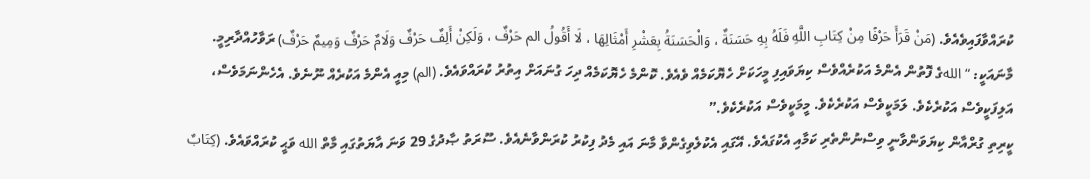ކުރައްވާފައިވެއެވެ. (مَنْ قَرَأَ حَرْفًا مِنْ كِتَابِ اللَّهِ فَلَهُ بِهِ حَسَنَةٌ ، وَالْحَسَنَةُ بِعَشْرِ أَمْثَالِهَا ، لَا أَقُولُ الم حَرْفٌ ، وَلَكِنْ أَلِفٌ حَرْفٌ وَلَامٌ حَرْفٌ وَمِيمٌ حَرْفٌ) ރަވާހުއްދާރިމީ. މާނައަކީ: “اللهގެ ފޮތުން އެންމެ އަކުރެއްވެސް ކިޔަވައިފި މީހަކަށް ހެޔޮކަމެއް ވެއެވެ. ކޮންމެ ހެޔޮކަމެއް ދިހަ ގުނައަށް އިތުރު ކުރައްވައެވެ. (الم) މިއީ އެންމެ އަކުރެއް ނޫނެވެ. އެހެންނަމަވެސް، އަލިފަކީވެސް އަކުރެކެވެ. ލަމަކީވެސް އަކުރެކެވެ. މީމަކީވެސް އަކުރެކެވެ.”
ކީރިތި ގުރްއާން ކިޔަވަންވާނީ ވިސްނުންތެރި ކަމާއި އެކުގައެވެ. އޭގައި އެކުލެވިގެންވާ މާނަ އައި މެދު ފިކުރު ކުރަންވާނެއެވެ. ސޫރަތު ޞާދުގެ 29 ވަނަ އާޔަތުގައި މާތް الله ވަޙީ ކުރައްވައެވެ. (كِتَابٌ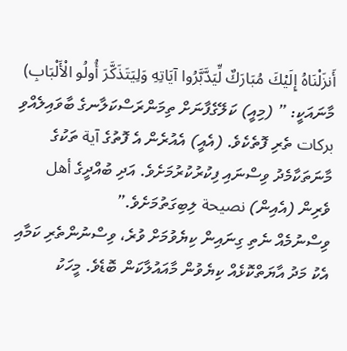أَنزَلْنَاهُ إِلَيْكَ مُبَارَ‌كٌ لِّيَدَّبَّرُ‌وا آيَاتِهِ وَلِيَتَذَكَّرَ‌ أُولُو الْأَلْبَابِ) މާނައަކީ: ” (މިއީ) ކަލޭގެފާނަށް ތިމަންރަސްކަލާނގެ ބާވައިލެއްވި بركات ތެރި ފޮތެކެވެ. (އެއީ) އެއުރެން އެ ފޮތުގެ آية ތަކުގެ މާނަތަކާމެދު ވިސްނައި ފިކުރުކުރުމަށެވެ. އަދި ބުއްދީގެ أهل ވެރިން (އެއިން) نصيحة ލިބިގަތުމަށެވެ.”
ވިސްނުމެއް ނެތި ގިނައިން ކިޔެވުމަށް ވުރެ، ވިސްނުންތެރި ކަމާއި އެކު މަދު އާޔަތްކޮޅެއް ކިޔެވުން މާއައުލާކަން ބޮޑެވެ. މީހަކު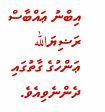އިބްނު ޢައްބާސް ރަޟިޔަالله ޢަންހުގެ ގާތުގައި ދެންނެވިއެވެ.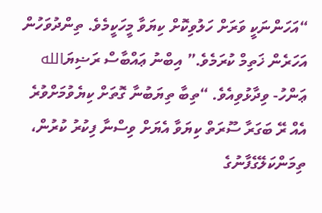“އަހަންނަކީ ވަރަށް ހަލުވިކޮށް ކިޔަވާ މީހަކީމެވެ. ތިންދުވަހުން އަހަރެން ޚަތިމް ކުރަމެވެ.” އިބްނު ޢައްބާސް ރަޟިޔަالله ޢަންހު- ވިދާޅުވިއެވެ. “ތިބާ ތިޔަބުނާ ގޮތަށް ކިޔެވުމަށްވުރެ އެއް ރޭ ބަގަރާ ސޫރަތް ކިޔަވާ އެޔަށް ވިސްނާ ފިކުރު ކުރުން، ތިމަންކަލޭގެފާނުގެ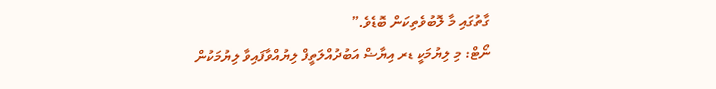ގާތުގައި މާ ލޮބުވެތިކަން ބޮޑެވެ.”
ނޯޓް: މި ލިޔުމަކީ ޑރ އިޔާޟް އަބުދުއްލަތީފް ލިޔުއްވާފައިވާ ލިޔުމަކުން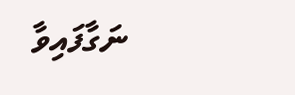ނަގާފައިވާ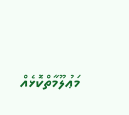މަޢުލޫމާތްކޮޅެއް